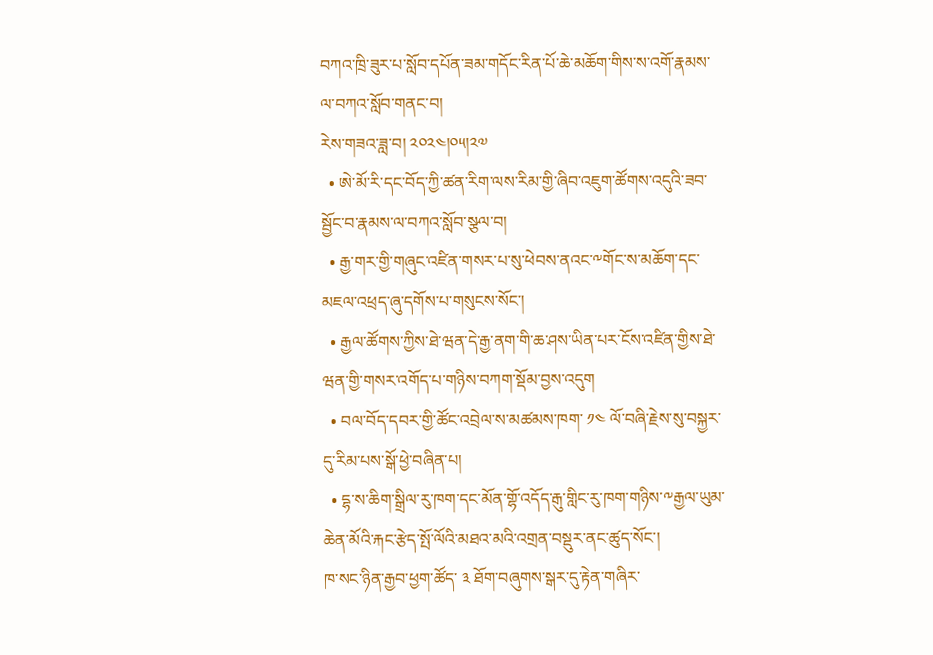བཀའ་ཁྲི་ཟུར་པ་སློབ་དཔོན་ཟམ་གདོང་རིན་པོ་ཆེ་མཆོག་གིས་ས་འགོ་རྣམས་ལ་བཀའ་སློབ་གནང་བ།
རེས་གཟའ་ཟླ་བ། ༢༠༢༤།༠༥།༢༧
  • ཨེ་མོ་རི་དང་བོད་ཀྱི་ཚན་རིག་ལས་རིམ་གྱི་ཞིབ་འཇུག་ཚོགས་འདུའི་ཟབ་སྦྱོང་བ་རྣམས་ལ་བཀའ་སློབ་སྩལ་བ།
  • རྒྱ་གར་གྱི་གཞུང་འཛིན་གསར་པ་སུ་ཕེབས་ནའང་༸གོང་ས་མཆོག་དང་མཇལ་འཕྲད་ཞུ་དགོས་པ་གསུངས་སོང་།
  • རྒྱལ་ཚོགས་ཀྱིས་ཐེ་ཝན་དེ་རྒྱ་ནག་གི་ཆ་ཤས་ཡིན་པར་ངོས་འཛིན་གྱིས་ཐེ་ཝན་གྱི་གསར་འགོད་པ་གཉིས་བཀག་སྡོམ་བྱས་འདུག
  • བལ་བོད་དབར་གྱི་ཚོང་འབྲེལ་ས་མཚམས་ཁག་ ༡༤ ལོ་བཞི་རྗེས་སུ་བསྐྱར་དུ་རིམ་པས་སྒོ་ཕྱེ་བཞིན་པ།
  • དྷ་ས་ཆིག་སྒྲིལ་རུ་ཁག་དང་མོན་གྷོ་འདོད་རྒུ་གླིང་རུ་ཁག་གཉིས་༸རྒྱལ་ཡུམ་ཆེན་མོའི་རྐང་རྩེད་སྤོ་ལོའི་མཐའ་མའི་འགྲན་བསྡུར་ནང་ཚུད་སོང་།
ཁ་སང་ཉིན་རྒྱབ་ཕྱག་ཚོད་ ༣ ཐོག་བཞུགས་སྒར་དུ་རྟེན་གཞིར་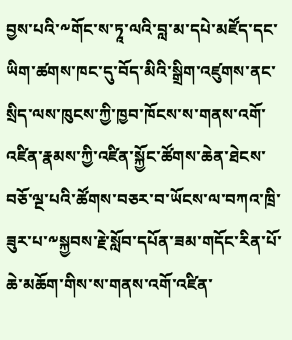བྱས་པའི་༸གོང་ས་ཏཱ་ལའི་བླ་མ་དཔེ་མཛོད་དང་ཡིག་ཚགས་ཁང་དུ་བོད་མིའི་སྒྲིག་འཛུགས་ནང་སྲིད་ལས་ཁུངས་ཀྱི་ཁྱབ་ཁོངས་ས་གནས་འགོ་འཛིན་རྣམས་ཀྱི་འཛིན་སྐྱོང་ཚོགས་ཆེན་ཐེངས་བཅོ་ལྔ་པའི་ཚོགས་བཅར་བ་ཡོངས་ལ་བཀའ་ཁྲི་ཟུར་པ་༸སྐྱབས་རྗེ་སློབ་དཔོན་ཟམ་གདོང་རིན་པོ་ཆེ་མཆོག་གིས་ས་གནས་འགོ་འཛིན་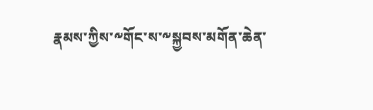རྣམས་ཀྱིས་༸གོང་ས་༸སྐྱབས་མགོན་ཆེན་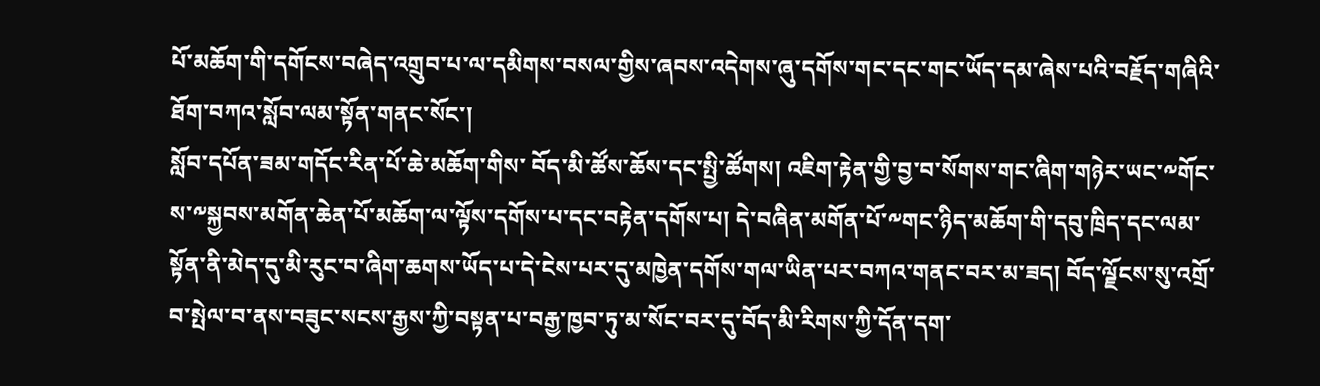པོ་མཆོག་གི་དགོངས་བཞེད་འགྲུབ་པ་ལ་དམིགས་བསལ་གྱིས་ཞབས་འདེགས་ཞུ་དགོས་གང་དང་གང་ཡོད་དམ་ཞེས་པའི་བརྗོད་གཞིའི་ཐོག་བཀའ་སློབ་ལམ་སྟོན་གནང་སོང་།
སློབ་དཔོན་ཟམ་གདོང་རིན་པོ་ཆེ་མཆོག་གིས་ བོད་མི་ཚོས་ཆོས་དང་སྤྱི་ཚོགས། འཇིག་རྟེན་གྱི་བྱ་བ་སོགས་གང་ཞིག་གཉེར་ཡང་༸གོང་ས་༸སྐྱབས་མགོན་ཆེན་པོ་མཆོག་ལ་ལྟོས་དགོས་པ་དང་བརྟེན་དགོས་པ། དེ་བཞིན་མགོན་པོ་༸གང་ཉིད་མཆོག་གི་དབུ་ཁྲིད་དང་ལམ་སྟོན་ནི་མེད་དུ་མི་རུང་བ་ཞིག་ཆགས་ཡོད་པ་དེ་ངེས་པར་དུ་མཁྱེན་དགོས་གལ་ཡིན་པར་བཀའ་གནང་བར་མ་ཟད། བོད་ལྗོངས་སུ་འགྲོ་བ་སྤེལ་བ་ནས་བཟུང་སངས་རྒྱས་ཀྱི་བསྟན་པ་བརྒྱ་ཁྱབ་ཏུ་མ་སོང་བར་དུ་བོད་མི་རིགས་ཀྱི་དོན་དག་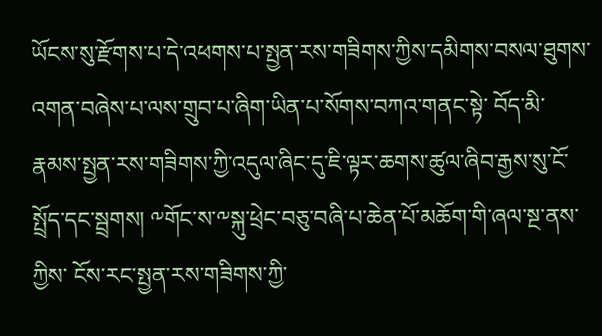ཡོངས་སུ་རྫོགས་པ་དེ་འཕགས་པ་སྤྱན་རས་གཟིགས་ཀྱིས་དམིགས་བསལ་ཐུགས་འགན་བཞེས་པ་ལས་གྲུབ་པ་ཞིག་ཡིན་པ་སོགས་བཀའ་གནང་སྟེ་ བོད་མི་རྣམས་སྤྱན་རས་གཟིགས་ཀྱི་འདུལ་ཞིང་དུ་ཇི་ལྟར་ཆགས་ཚུལ་ཞིབ་རྒྱས་སུ་ངོ་སྤྲོད་དང་སྦྲགས། ༸གོང་ས་༸སྐུ་ཕྲེང་བཅུ་བཞི་པ་ཆེན་པོ་མཆོག་གི་ཞལ་སྔ་ནས་ཀྱིས་ ངོས་རང་སྤྱན་རས་གཟིགས་ཀྱི་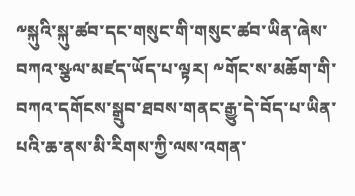༸སྐུའི་སྐུ་ཚབ་དང་གསུང་གི་གསུང་ཚབ་ཡིན་ཞེས་བཀའ་སྩལ་མཛད་ཡོད་པ་ལྟར། ༸གོང་ས་མཆོག་གི་བཀའ་དགོངས་སྒྲུབ་ཐབས་གནང་རྒྱུ་དེ་བོད་པ་ཡིན་པའི་ཆ་ནས་མི་རིགས་ཀྱི་ལས་འགན་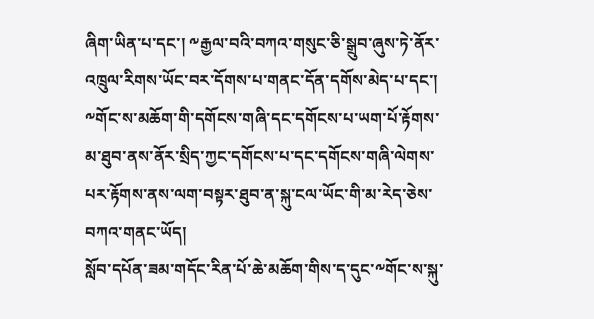ཞིག་ཡིན་པ་དང་། ༸རྒྱལ་བའི་བཀའ་གསུང་ཅི་སྒྲུབ་ཞུས་ཏེ་ནོར་འཁྲུལ་རིགས་ཡོང་བར་དོགས་པ་གནང་དོན་དགོས་མེད་པ་དང་། ༸གོང་ས་མཆོག་གི་དགོངས་གཞི་དང་དགོངས་པ་ཡག་པོ་རྟོགས་མ་ཐུབ་ནས་ནོར་སྲིད་ཀྱང་དགོངས་པ་དང་དགོངས་གཞི་ལེགས་པར་རྟོགས་ནས་ལག་བསྟར་ཐུབ་ན་སྐུ་ངལ་ཡོང་གི་མ་རེད་ཅེས་བཀའ་གནང་ཡོད།
སློབ་དཔོན་ཟམ་གདོང་རིན་པོ་ཆེ་མཆོག་གིས་ད་དུང་༸གོང་ས་སྐུ་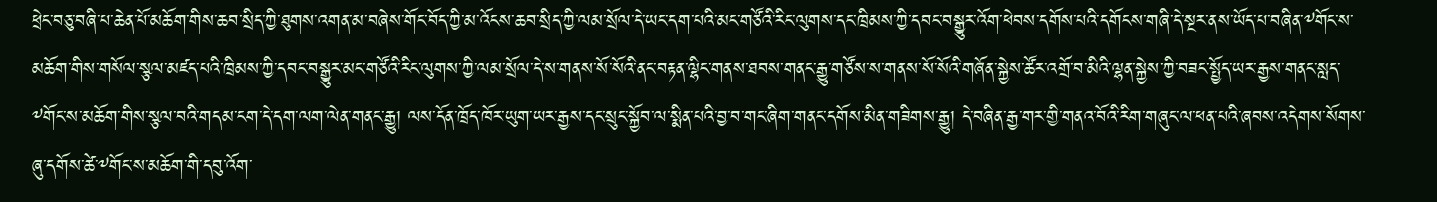ཕྲེང་བཅུ་བཞི་པ་ཆེན་པོ་མཆོག་གིས་ཆབ་སྲིད་ཀྱི་ཐུགས་འགན་མ་བཞེས་གོང་བོད་ཀྱི་མ་འོངས་ཆབ་སྲིད་ཀྱི་ལམ་སྲོལ་དེ་ཡང་དག་པའི་མང་གཙོའི་རིང་ལུགས་དང་ཁྲིམས་ཀྱི་དབང་བསྒྱུར་འོག་ཕེབས་དགོས་པའི་དགོངས་གཞི་དེ་སྔར་ནས་ཡོད་པ་བཞིན་༸གོང་ས་མཆོག་གིས་གསོལ་སྩལ་མཛད་པའི་ཁྲིམས་ཀྱི་དབང་བསྒྱུར་མང་གཙོའི་རིང་ལུགས་ཀྱི་ལམ་སྲོལ་དེ་ས་གནས་སོ་སོའི་ནང་བརྟན་ལྷིང་གནས་ཐབས་གནང་རྒྱུ་གཙོས་ས་གནས་སོ་སོའི་གཞོན་སྐྱེས་ཚོར་འགྲོ་བ་མིའི་ལྷན་སྐྱེས་ཀྱི་བཟང་སྤྱོད་ཡར་རྒྱས་གནང་སླད་༸གོང་ས་མཆོག་གིས་སྩལ་བའི་གདམ་ངག་དེ་དག་ལག་ལེན་གནང་རྒྱུ། ལས་དོན་ཁྲོད་ཁོར་ཡུག་ཡར་རྒྱས་དང་སྲུང་སྐྱོབ་ལ་སྨིན་པའི་བྱ་བ་གང་ཞིག་གནང་དགོས་མིན་གཟིགས་རྒྱུ། དེ་བཞིན་རྒྱ་གར་གྱི་གནའ་བོའི་རིག་གཞུང་ལ་ཕན་པའི་ཞབས་འདེགས་སོགས་ཞུ་དགོས་ཚེ་༸གོང་ས་མཆོག་གི་དབུ་འོག་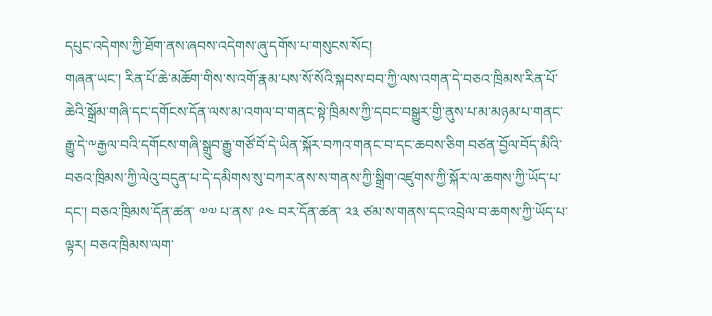དཔུང་འདེགས་ཀྱི་ཐོག་ནས་ཞབས་འདེགས་ཞུ་དགོས་པ་གསུངས་སོང།
གཞན་ཡང་། རིན་པོ་ཆེ་མཆོག་གིས་ས་འགོ་རྣམ་པས་སོ་སོའི་སྐབས་བབ་ཀྱི་ལས་འགན་དེ་བཅའ་ཁྲིམས་རིན་པོ་ཆེའི་སྒྲོམ་གཞི་དང་དགོངས་དོན་ལས་མ་འགལ་བ་གནང་སྟེ་ཁྲིམས་ཀྱི་དབང་བསྒྱུར་གྱི་ནུས་པ་མ་མཉམ་པ་གནང་རྒྱུ་དེ་༸རྒྱལ་བའི་དགོངས་གཞི་སྒྲུབ་རྒྱུ་གཙོ་བོ་དེ་ཡིན་སྐོར་བཀའ་གནང་བ་དང་ཆབས་ཅིག བཙན་བྱོལ་བོད་མིའི་བཅའ་ཁྲིམས་ཀྱི་ལེའུ་བདུན་པ་དེ་དམིགས་སུ་བཀར་ནས་ས་གནས་ཀྱི་སྒྲིག་འཛུགས་ཀྱི་སྐོར་ལ་ཆགས་ཀྱི་ཡོད་པ་དང་། བཅའ་ཁྲིམས་དོན་ཚན་ ༧༧ པ་ནས་ ༩༤ བར་དོན་ཚན་ ༢༣ ཙམ་ས་གནས་དང་འབྲེལ་བ་ཆགས་ཀྱི་ཡོད་པ་ལྟར། བཅའ་ཁྲིམས་ལག་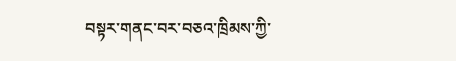བསྟར་གནང་བར་བཅའ་ཁྲིམས་ཀྱི་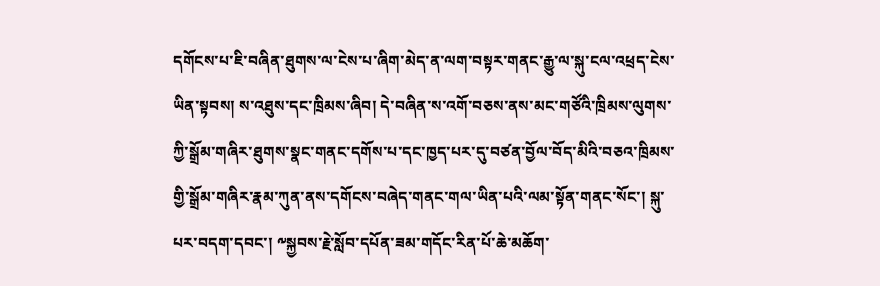དགོངས་པ་ཇི་བཞིན་ཐུགས་ལ་ངེས་པ་ཞིག་མེད་ན་ལག་བསྟར་གནང་རྒྱུ་ལ་སྐུ་ངལ་འཕྲད་ངེས་ཡིན་སྟབས། ས་འཐུས་དང་ཁྲིམས་ཞིབ། དེ་བཞིན་ས་འགོ་བཅས་ནས་མང་གཙོའི་ཁྲིམས་ལུགས་ཀྱི་སྒྲོམ་གཞིར་ཐུགས་སྣང་གནང་དགོས་པ་དང་ཁྱད་པར་དུ་བཙན་བྱོལ་བོད་མིའི་བཅའ་ཁྲིམས་གྱི་སྒྲོམ་གཞིར་རྣམ་ཀུན་ནས་དགོངས་བཞེད་གནང་གལ་ཡིན་པའི་ལམ་སྟོན་གནང་སོང་། སྐུ་པར་བདག་དབང་། ༸སྐྱབས་རྗེ་སློབ་དཔོན་ཟམ་གདོང་རིན་པོ་ཆེ་མཆོག་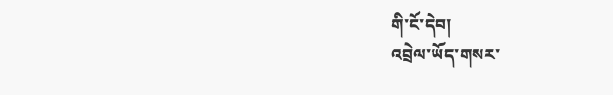གི་ངོ་དེབ།
འབྲེལ་ཡོད་གསར་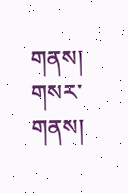གནས།
གསར་གནས།